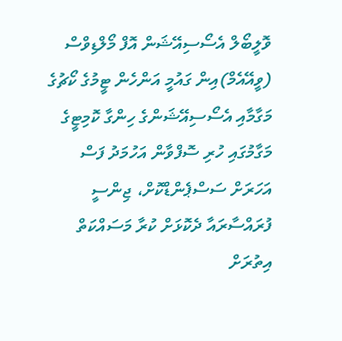ވޮލީބޯލް އެސޯސިއޭޝަން އޮފް މޯލްޑިވްސް (ވީއޭއެމް)އިން ގައުމީ އަންހެން ޓީމުގެ ކޯޗުގެ މަގާމާއި އެސޯސިއޭޝަންގެ ހިންގާ ކޮމިޓީގެ މަގާމުގައި ހުރި ސޮފްވާން އަހުމަދު ފަސް އަހަރަށް ސަސްޕެންޑްކޮށް، ޖިންސީ ފުރައްސާރައާ ދެކޮޅަށް ކުރާ މަސައްކަތް އިތުރަށް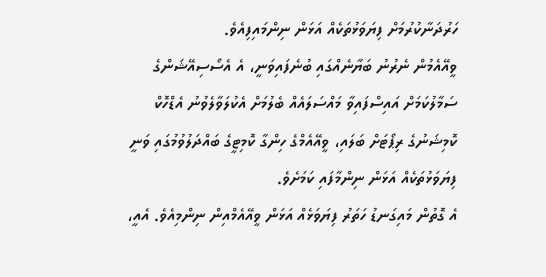ހަރުދަނާކުރުމަށް ފިޔަވަޅުތަކެއް އަޅަން ނިންމައިފިއެވެ.
ވީއޭއެމުން ނެރުނު ބަޔާނެއްގައި ބުނެފައިވަނީ، އެ އެސޯސިއޭޝަންގެ ސަމާލުކަމަށް އައިސްފައިވާ މައްސަލައެއް ބެލުމަށް އެކުލަވާލެވުނު އެޑްހޮކް ކޮމިޝަނުގެ ރިޕޯޓަށް ބަލައި، ވީއޭއެމްގެ ހިންގާ ކޮމިޓީގެ ބައްދަލުވުމުގައި ވަނީ ފިޔަވަޅުތަކެއް އަޅަން ނިންމާފައި ކަމަށެވެ.
އެ ގޮތުން މައިގަނޑު ހަތަރު ފިޔަވަޅެއް އަޅަން ވީއޭއެމްއިން ނިންމިއެވެ. އެއީ،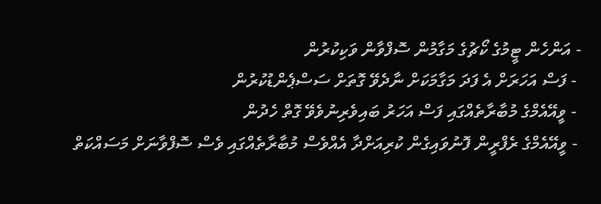- އަންހެން ޓީމުގެ ކޯޗުގެ މަގާމުން ސޮފްވާން ވަކިކުރުން
 - ފަސް އަހަރަށް އެ ފަދަ މަގާމަކަށް ނާދެވޭ ގޮތަށް ސަސްޕެންޑުކުރުން
 - ވީއޭއެމްގެ މުބާރާތެއްގައި ފަސް އަހަރު ބައިވެރިނުވެވޭ ގޮތް ހެދުން
 - ވީއޭއެމްގެ ރެފްރީން ފޮނުވައިގެން ކުރިއަށްދާ އެއްވެސް މުބާރާތެއްގައި ވެސް ސޮފްވާނަށް މަސައްކަތް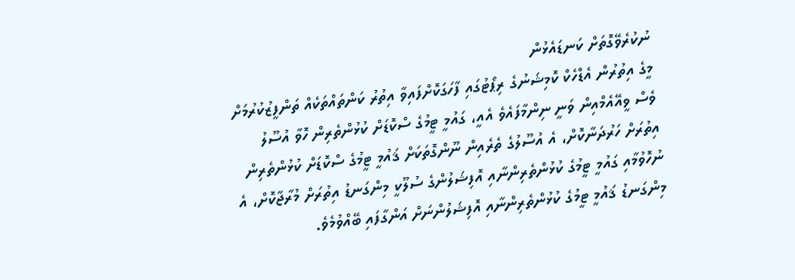ނުކުރެވޭގޮތަށް ކަނޑައެޅުން
މީގެ އިތުރުން އެޑްހެކް ކޮމިޝަނުގެ ރިޕޯޓުގައި ފާހަގަކޮށްފައިވާ އިތުރު ކަންތައްތަކެއް ތަންފީޒުކުރުމަށް ވެސް ވީއޭއެމްއިން ވަނީ ނިންމާފައެވެ އެއީ، ގައުމީ ޓީމުގެ ސްކޮޑަށް ކުޅުންތެރިން ހޮވާ އުސޫލު އިތުރަށް ހަރުދަނާކޮށް، އެ އުސޫލުގެ ތެރެއިން ނޫންގޮތަކަށް ޤައުމީ ޓީމުގެ ސްކޮޑަށް ކުޅުންތެރިން ނުހޮވުމާއި ގައުމީ ޓީމުގެ ކުޅުންތެރިންނާއި އޮފިޝަލުންގެ ސުލޫކީ މިންގަނޑު އިތުރަށް މުރާޖާކޮށް، އެ މިންގަނޑު ޤައުމީ ޓީމުގެ ކުޅުންތެރިންނާއި އޮފިޝަލުންނަށް އަންގާފައި ބޭއްވުމެވެ.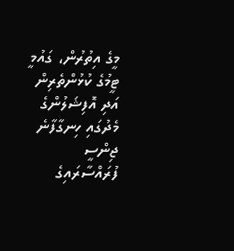މީގެ އިތުރުން، ގައުމީ ޓީމުގެ ކުޅުންތެރިން އަދި އޮފިޝަލުންގެ މެދުގައި ހިނގާފާނެ ޖިންސީ ފުރައްސާރައިގެ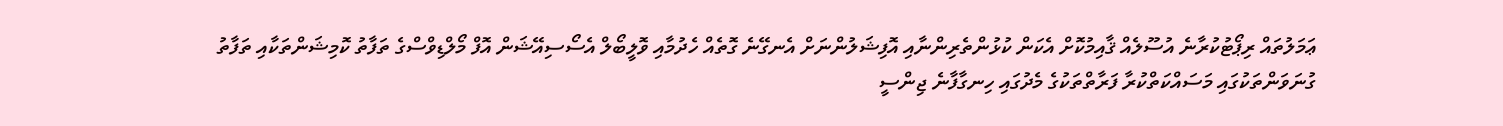ޢަމަލުތައް ރިޕޯޓުކުރާނެ އުސޫލެއް ޤާއިމުކޮށް އެކަން ކުޅުންތެރިންނާއި އޮފިޝަލުންނަށް އެނގޭނެ ގޮތެއް ހެދުމާއި ވޮލީބޯލް އެސޯސިއޭޝަން އޮފް މޯލްޑިވްސްގެ ތަފާތު ކޮމިޝަންތަކާއި ތަފާތު ގުނަވަންތަކުގައި މަސައްކަތްކުރާ ފަރާތްތަކުގެ މެދުގައި ހިނގާފާނެ ޖިންސީ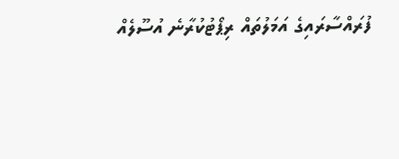ފުރައްސާރައިގެ އަމަލުތައް ރިޕޯޓުކުރާނެ އުސޫލެއް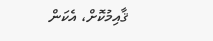ޤާއިމުކޮށް، އެކަން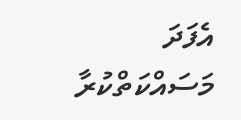އެފަދަ މަސައްކަތްކުރާ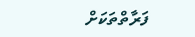ފަރާތްތަކަށް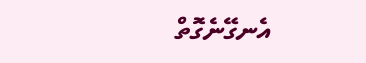އެނގޭނެގޮތް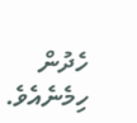ހެދުން ހިމެނެއެވެ.